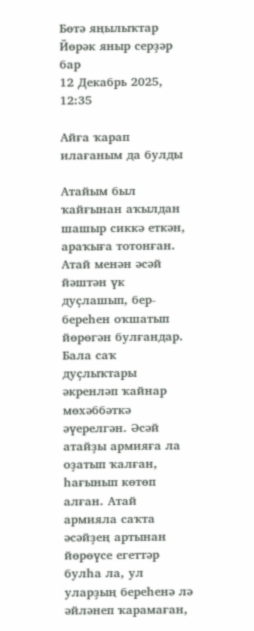Бөтә яңылыҡтар
Йөрәк яныр серҙәр бар
12 Декабрь 2025, 12:35

Айға ҡарап илағаным да булды

Атайым был ҡайғынан аҡылдан шашыр сиккә еткән, араҡыға тотонған. Атай менән әсәй йәштән үк дуҫлашып, бер-береһен оҡшатып йөрөгән булғандар. Бала саҡ дуҫлыҡтары әкренләп ҡайнар мөхәббәткә әүерелгән. Әсәй атайҙы армияға ла оҙатып ҡалған, һағынып көтөп алған. Атай армияла саҡта әсәйҙең артынан йөрөүсе егеттәр булһа ла, ул уларҙың береһенә лә әйләнеп ҡарамаған,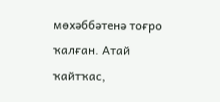мөхәббәтенә тоғро ҡалған. Атай ҡайтҡас,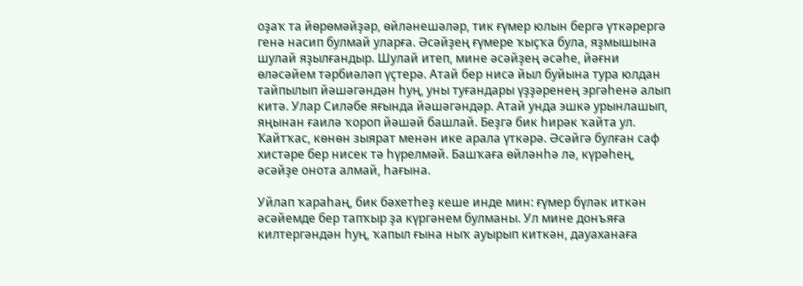оҙаҡ та йөрөмәйҙәр, өйләнешәләр, тик ғүмер юлын бергә үткәрергә генә насип булмай уларға. Әсәйҙең ғүмере ҡыҫҡа була, яҙмышына шулай яҙылғандыр. Шулай итеп, мине әсәйҙең әсәһе, йәғни өләсәйем тәрбиәләп үҫтерә. Атай бер нисә йыл буйына тура юлдан тайпылып йәшәгәндән һуң, уны туғандары үҙҙәренең эргәһенә алып китә. Улар Силәбе яғында йәшәгәндәр. Атай унда эшкә урынлашып, яңынан ғаилә ҡороп йәшәй башлай. Беҙгә бик һирәк ҡайта ул. Ҡайтҡас, көнөн зыярат менән ике арала үткәрә. Әсәйгә булған саф хистәре бер нисек тә һүрелмәй. Башҡаға өйләнһә лә, күрәһең, әсәйҙе онота алмай, һағына.

Уйлап ҡараһаң, бик бәхетһеҙ кеше инде мин: ғүмер бүләк иткән әсәйемде бер тапҡыр ҙа күргәнем булманы. Ул мине донъяға килтергәндән һуң, ҡапыл ғына ныҡ ауырып киткән, дауаханаға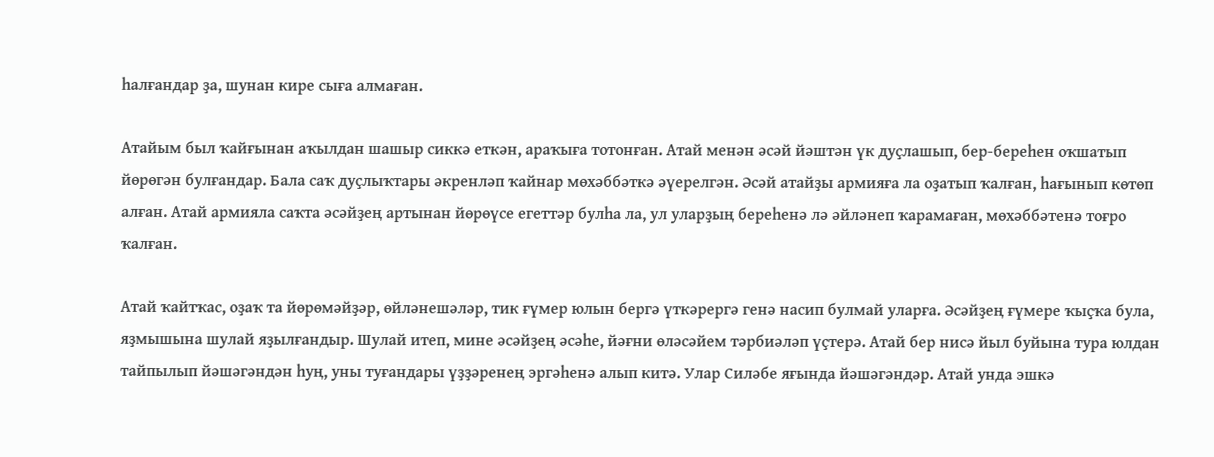һалғандар ҙа, шунан кире сыға алмаған.

Атайым был ҡайғынан аҡылдан шашыр сиккә еткән, араҡыға тотонған. Атай менән әсәй йәштән үк дуҫлашып, бер-береһен оҡшатып йөрөгән булғандар. Бала саҡ дуҫлыҡтары әкренләп ҡайнар мөхәббәткә әүерелгән. Әсәй атайҙы армияға ла оҙатып ҡалған, һағынып көтөп алған. Атай армияла саҡта әсәйҙең артынан йөрөүсе егеттәр булһа ла, ул уларҙың береһенә лә әйләнеп ҡарамаған, мөхәббәтенә тоғро ҡалған.

Атай ҡайтҡас, оҙаҡ та йөрөмәйҙәр, өйләнешәләр, тик ғүмер юлын бергә үткәрергә генә насип булмай уларға. Әсәйҙең ғүмере ҡыҫҡа була, яҙмышына шулай яҙылғандыр. Шулай итеп, мине әсәйҙең әсәһе, йәғни өләсәйем тәрбиәләп үҫтерә. Атай бер нисә йыл буйына тура юлдан тайпылып йәшәгәндән һуң, уны туғандары үҙҙәренең эргәһенә алып китә. Улар Силәбе яғында йәшәгәндәр. Атай унда эшкә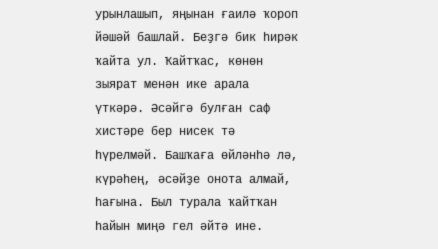урынлашып, яңынан ғаилә ҡороп йәшәй башлай. Беҙгә бик һирәк ҡайта ул. Ҡайтҡас, көнөн зыярат менән ике арала үткәрә. Әсәйгә булған саф хистәре бер нисек тә һүрелмәй. Башҡаға өйләнһә лә, күрәһең, әсәйҙе онота алмай, һағына. Был турала ҡайтҡан һайын миңә гел әйтә ине.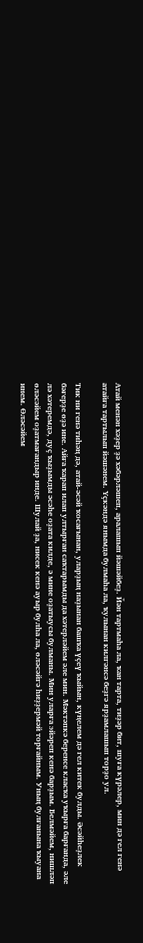Атай менән хәҙер ҙә хәбәрләшеп, аралашып йәшәйбеҙ. Йән тартмаһа ла, ҡан тарта, тиҙәр бит, шуға күрәлер, мин дә гел генә атайға тартылып йәшәнем. Үҫкәндә янымда булмаһа ла, ҡулынан килгәнсә беҙгә ярҙамлашып торҙо ул.

Тик ни генә тиһәң дә, атай-әсәй ҡосағынан, уларҙың наҙынан башҡа үҫеү ҡыйын, күңелем дә гел китек булды. Әсәйһеҙлек бәғерҙе өҙә ине. Айға ҡарап илап ултырған саҡтарымды да хәтерләйем әле мин. Мәктәпкә беренсе класҡа уҡырға барғанда, әле лә хәтеремдә, дуҫ ҡыҙымды әсәһе оҙата килде, ә мине оҙатыусы булманы. Мин уларға эйәреп кенә барҙым. Белмәйем, нишләп өләсәйем оҙатмағандыр инде. Шулай ҙа, нисек кенә ауыр булһа ла, өләсәйгә һиҙҙермәй торғайным. Уның булғанына ҡыуана инем. Өләсәйем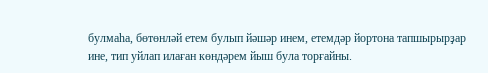булмаһа, бөтөнләй етем булып йәшәр инем, етемдәр йортона тапшырырҙар ине, тип уйлап илаған көндәрем йыш була торғайны.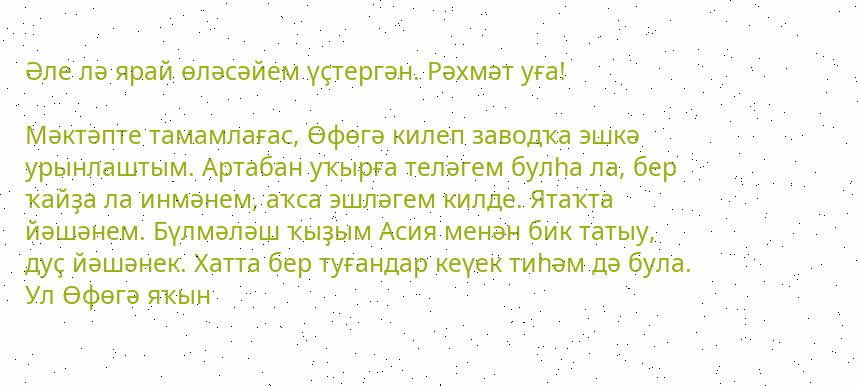Әле лә ярай өләсәйем үҫтергән. Рәхмәт уға!

Мәктәпте тамамлағас, Өфөгә килеп заводҡа эшкә урынлаштым. Артабан уҡырға теләгем булһа ла, бер ҡайҙа ла инмәнем, аҡса эшләгем килде. Ятаҡта йәшәнем. Бүлмәләш ҡыҙым Асия менән бик татыу, дуҫ йәшәнек. Хатта бер туғандар кеүек тиһәм дә була. Ул Өфөгә яҡын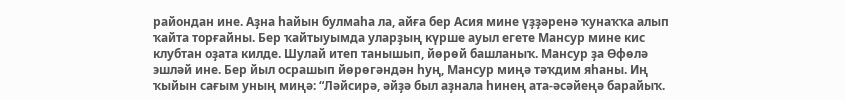райондан ине. Аҙна һайын булмаһа ла, айға бер Асия мине үҙҙәренә ҡунаҡҡа алып ҡайта торғайны. Бер ҡайтыуымда уларҙың күрше ауыл егете Мансур мине кис клубтан оҙата килде. Шулай итеп танышып, йөрөй башланыҡ. Мансур ҙа Өфөлә эшләй ине. Бер йыл осрашып йөрөгәндән һуң, Мансур миңә тәҡдим яһаны. Иң ҡыйын сағым уның миңә: “Ләйсирә, әйҙә был аҙнала һинең ата-әсәйеңә барайыҡ.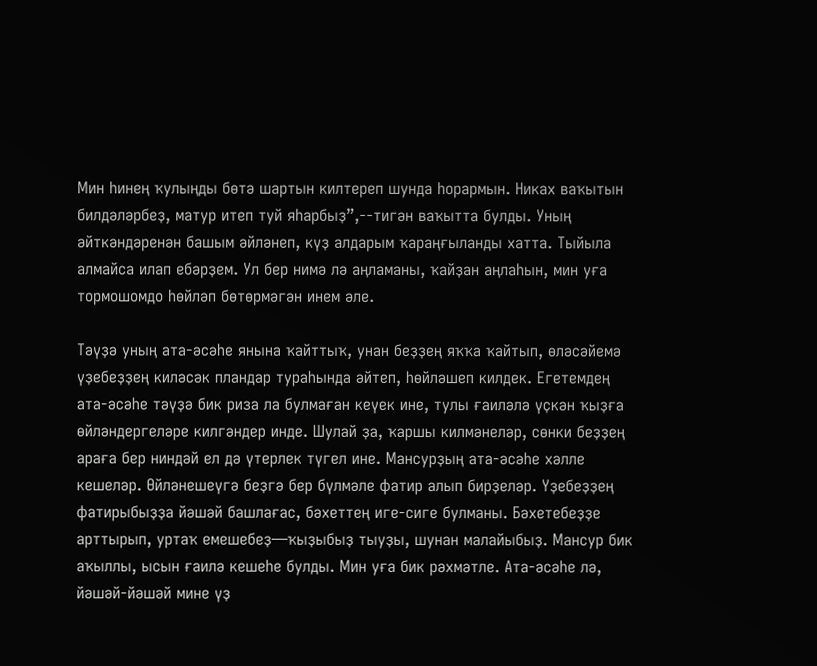Мин һинең ҡулыңды бөтә шартын килтереп шунда һорармын. Никах ваҡытын билдәләрбеҙ, матур итеп туй яһарбыҙ”,--тигән ваҡытта булды. Уның әйткәндәренән башым әйләнеп, күҙ алдарым ҡараңғыланды хатта. Тыйыла алмайса илап ебәрҙем. Ул бер нимә лә аңламаны, ҡайҙан аңлаһын, мин уға тормошомдо һөйләп бөтөрмәгән инем әле.

Тәүҙә уның ата-әсәһе янына ҡайттыҡ, унан беҙҙең яҡҡа ҡайтып, өләсәйемә үҙебеҙҙең киләсәк пландар тураһында әйтеп, һөйләшеп килдек. Егетемдең ата-әсәһе тәүҙә бик риза ла булмаған кеүек ине, тулы ғаиләлә үҫкән ҡыҙға өйләндергеләре килгәндер инде. Шулай ҙа, ҡаршы килмәнеләр, сөнки беҙҙең араға бер ниндәй ел дә үтерлек түгел ине. Мансурҙың ата-әсәһе хәлле кешеләр. Өйләнешеүгә беҙгә бер бүлмәле фатир алып бирҙеләр. Үҙебеҙҙең фатирыбыҙҙа йәшәй башлағас, бәхеттең иге-сиге булманы. Бәхетебеҙҙе арттырып, уртаҡ емешебеҙ—ҡыҙыбыҙ тыуҙы, шунан малайыбыҙ. Мансур бик аҡыллы, ысын ғаилә кешеһе булды. Мин уға бик рәхмәтле. Ата-әсәһе лә, йәшәй-йәшәй мине үҙ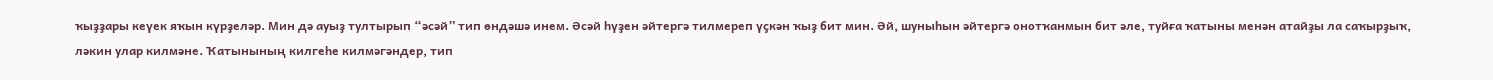ҡыҙҙары кеүек яҡын күрҙеләр. Мин дә ауыҙ тултырып “әсәй” тип өндәшә инем. Әсәй һүҙен әйтергә тилмереп үҫкән ҡыҙ бит мин. Әй, шуныһын әйтергә онотҡанмын бит әле, туйға ҡатыны менән атайҙы ла саҡырҙыҡ, ләкин улар килмәне. Ҡатынының килгеһе килмәгәндер, тип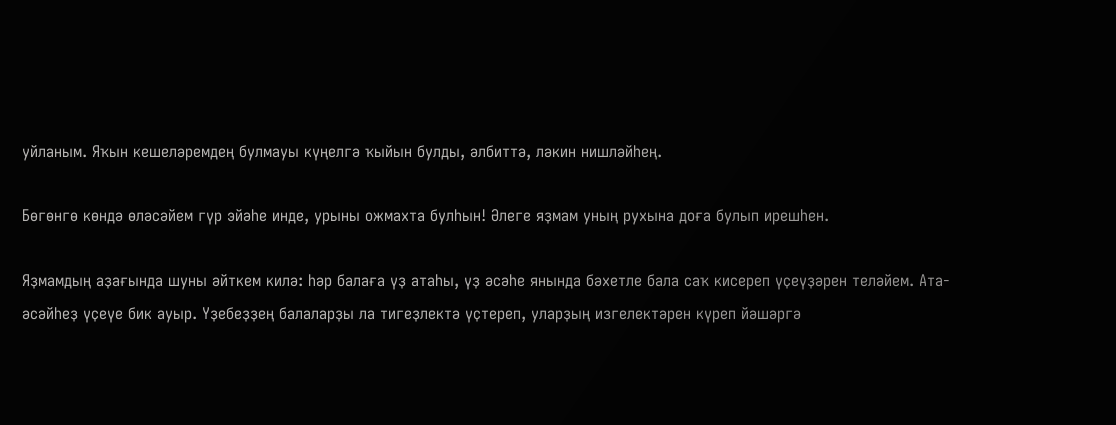уйланым. Яҡын кешеләремдең булмауы күңелгә ҡыйын булды, әлбиттә, ләкин нишләйһең.

Бөгөнгө көндә өләсәйем гүр эйәһе инде, урыны ожмахта булһын! Әлеге яҙмам уның рухына доға булып ирешһен.

Яҙмамдың аҙағында шуны әйткем килә: һәр балаға үҙ атаһы, үҙ әсәһе янында бәхетле бала саҡ кисереп үҫеүҙәрен теләйем. Ата-әсәйһеҙ үҫеүе бик ауыр. Үҙебеҙҙең балаларҙы ла тигеҙлектә үҫтереп, уларҙың изгелектәрен күреп йәшәргә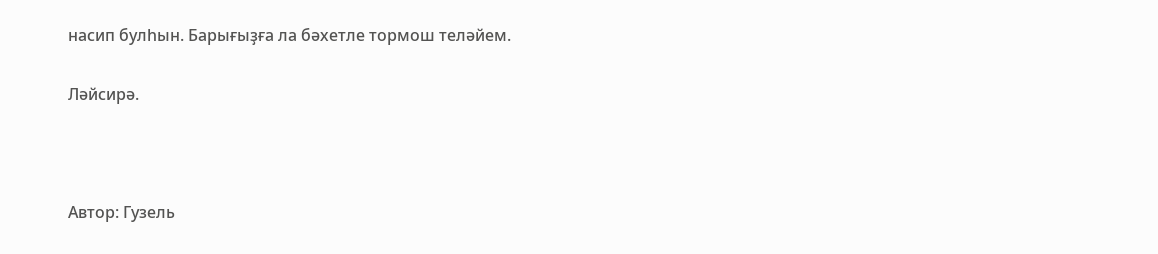насип булһын. Барығыҙға ла бәхетле тормош теләйем.

Ләйсирә.



Автор: Гузель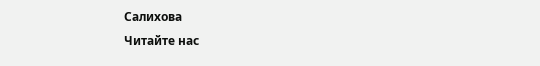Салихова
Читайте нас